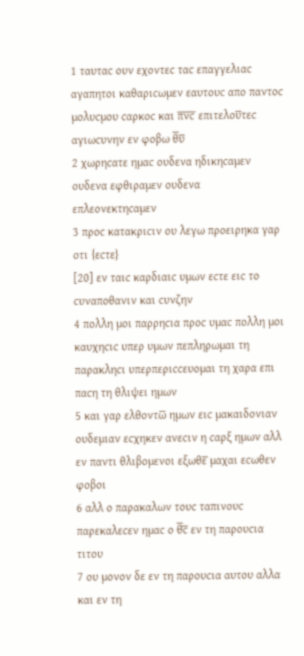1 ταυταϲ ουν εχοντεϲ ταϲ επαγγελιαϲ αγαπητοι καθαριϲωμεν εαυτουϲ απο παντοϲ μολυϲμου ϲαρκοϲ και π̅ν̅ϲ̅ επιτελου̅τεϲ αγιωϲυνην εν φοβω θ̅υ̅
2 χωρηϲατε ημαϲ ουδενα ηδικηϲαμεν ουδενα εφθιραμεν ουδενα επλεονεκτηϲαμεν
3 προϲ κατακριϲιν ου λεγω προειρηκα γαρ οτι {εϲτε}
[20] εν ταιϲ καρδιαιϲ υμων εϲτε ειϲ το ϲυναποθανιν και ϲυνζην
4 πολλη μοι παρρηϲια προϲ υμαϲ πολλη μοι καυχηϲιϲ υπερ υμων πεπληρωμαι τη παρακληϲι υπερπεριϲϲευομαι τη χαρα επι παϲη τη θλιψει ημων
5 και γαρ ελθοντω̅ ημων ειϲ μακαιδονιαν ουδεμιαν εϲχηκεν ανεϲιν η ϲαρξ ημων αλλ εν παντι θλιβομενοι εξωθε̅ μαχαι εϲωθεν φοβοι
6 αλλ ο παρακαλων τουϲ ταπινουϲ παρεκαλεϲεν ημαϲ ο θ̅ϲ̅ εν τη παρουϲια τιτου
7 ου μονον δε εν τη παρουϲια αυτου αλλα και εν τη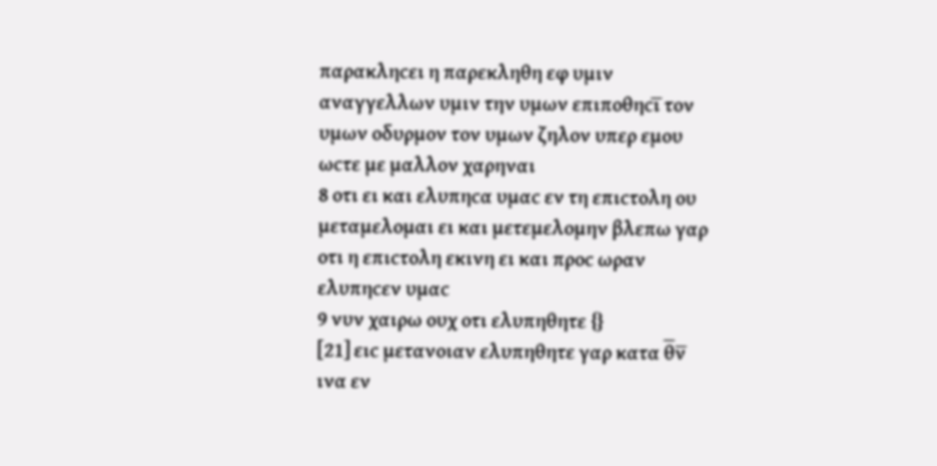παρακληϲει η παρεκληθη εφ υμιν αναγγελλων υμιν την υμων επιποθηϲι̅ τον υμων οδυρμον τον υμων ζηλον υπερ εμου ωϲτε με μαλλον χαρηναι
8 οτι ει και ελυπηϲα υμαϲ εν τη επιϲτολη ου μεταμελομαι ει και μετεμελομην βλεπω γαρ οτι η επιϲτολη εκινη ει και προϲ ωραν ελυπηϲεν υμαϲ
9 νυν χαιρω ουχ οτι ελυπηθητε {}
[21] ειϲ μετανοιαν ελυπηθητε γαρ κατα θ̅ν̅ ινα εν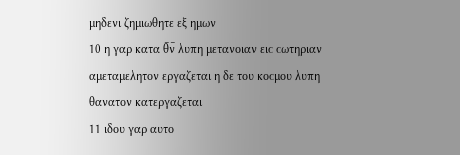μηδενι ζημιωθητε εξ ημων
10 η γαρ κατα θ̅ν̅ λυπη μετανοιαν ειϲ ϲωτηριαν αμεταμελητον εργαζεται η δε του κοϲμου λυπη θανατον κατεργαζεται
11 ιδου γαρ αυτο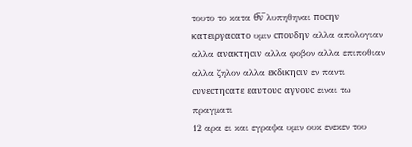τουτο το κατα θ̅ν̅ λυπηθηναι ποϲην κατειργαϲατο υμιν ϲπουδην αλλα απολογιαν αλλα ανακτηϲιν αλλα φοβον αλλα επιποθιαν αλλα ζηλον αλλα εκδικηϲιν εν παντι ϲυνεϲτηϲατε εαυτουϲ αγνουϲ ειναι τω πραγματι
12 αρα ει και εγραψα υμιν ουκ ενεκεν του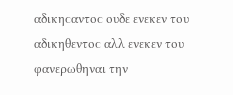αδικηϲαντοϲ ουδε ενεκεν του αδικηθεντοϲ αλλ ενεκεν του φανερωθηναι την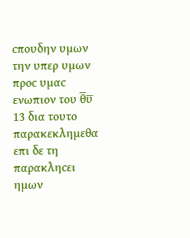ϲπουδην υμων την υπερ υμων προϲ υμαϲ ενωπιον του θ̅υ̅
13 δια τουτο παρακεκλημεθα επι δε τη παρακληϲει ημων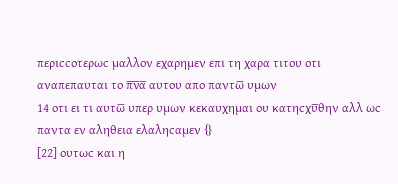περιϲϲοτερωϲ μαλλον εχαρημεν επι τη χαρα τιτου οτι αναπεπαυται το π̅ν̅α̅ αυτου απο παντω̅ υμων
14 οτι ει τι αυτω̅ υπερ υμων κεκαυχημαι ου κατηϲχυ̅θην αλλ ωϲ παντα εν αληθεια ελαληϲαμεν {}
[22] ουτωϲ και η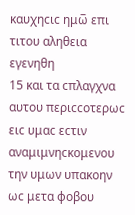καυχηϲιϲ ημω̅ επι τιτου αληθεια εγενηθη
15 και τα ϲπλαγχνα αυτου περιϲϲοτερωϲ ειϲ υμαϲ εϲτιν αναμιμνηϲκομενου την υμων υπακοην ωϲ μετα φοβου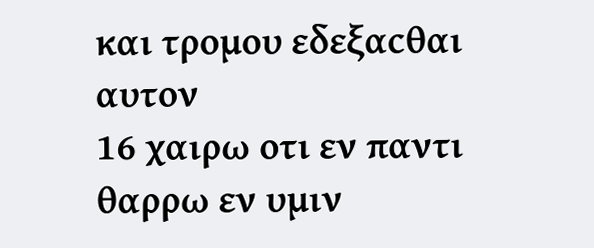και τρομου εδεξαϲθαι αυτον
16 χαιρω οτι εν παντι θαρρω εν υμιν